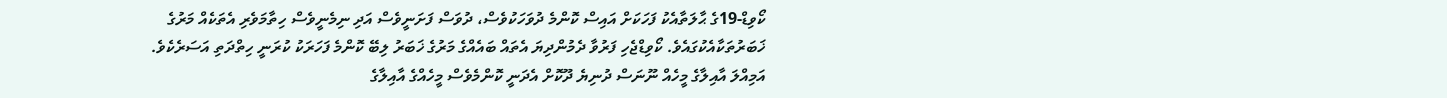ކޯވިޑް-19ގެ ޙާލަތާއެކު ފަހަކަށް އައިސް ކޮންމެ ދުވަހަކުވެސް، ދުވަސް ފަށަނީވެސް އަދި ނިމެނީވެސް ހިތާމަވެރި އެތަކެއް މަރުގެ ޚަބަރުތަކާއެކުގައެވެ. ކޯވިޑްޖެހި ފަރުވާ ދެމުންދިޔަ އެތައް ބައެއްގެ މަރުގެ ޚަބަރު ލިބޭ ކޮންމެ ފަހަރަކު ކުރަނީ ހިތްދަތި އަސަރެކެވެ.
އަމިއްލަ އާއިލާގެ މީހެއް ނޫނަސް ދުނިޔެ ދޫކޮށް އެދަނީ ކޮންމެވެސް މީހެއްގެ އާއިލާގެ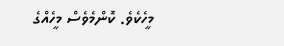މީހެކެވެ. ކޮންމެވެސް މީހެއްގެ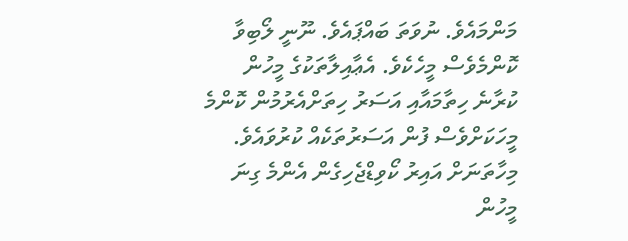މަންމައެވެ. ނުވަތަ ބައްޕައެވެ. ނޫނީ ލޯބިވާ ކޮންމެވެސް މީހެކެވެ. އެޢާއިލާތަކުގެ މީހުން ކުރާނެ ހިތާމައާއި އަސަރު ހިތަށްއެރުމުން ކޮންމެ މީހަކަށްވެސް ފުން އަސަރުތަކެއް ކުރުވައެވެ.
މިހާތަނަށް އައިރު ކޯވިޑްޖެހިގެން އެންމެ ގިނަ މީހުން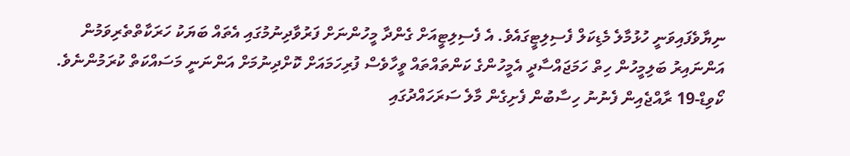ނިޔާވެފައިވަނީ ހުޅުމާލެ މެޑިކަލް ފެސިލިޓީގައެވެ. އެ ފެސިލިޓީއަށް ގެންދާ މީހުންނަށް ފަރުވާދިނުމުގައި އެތައް ބަޔަކު ހަރަކާތްތެރިވަމުން އަންނައިރު ބަލިމީހުން ހިތް ހަމަޖައްސާދީ އެމީހުންގެ ކަންތައްތައް ވީހާވެސް ފުރިހަމައަށް ކޮށްދިނުމަށް އަންނަނީ މަސައްކަތް ކުރަމުންނެވެ.
ކޯވިޑް-19 ރާއްޖެއިން ފެނުނު ހިސާބުން ފެށިގެން މާލެ ސަރަހައްދުގައި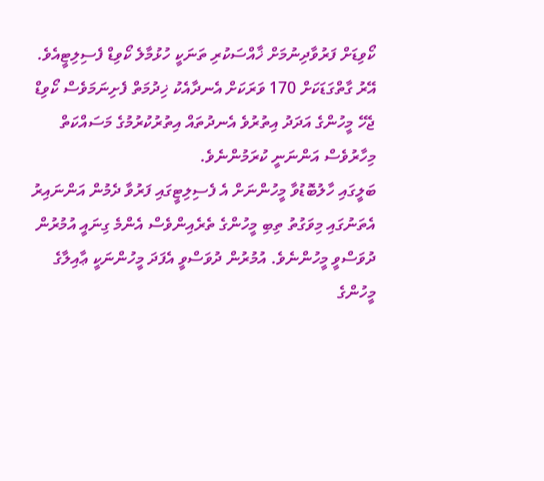ކޯވިޑަށް ފަރުވާދިނުމަށް ޚާއްސަކުރި ތަނަކީ ހުޅުމާލެ ކޯވިޑް ފެސިލިޓީއެވެ. އޭރު ގާތްގަޑަކަށް 170 ވަރަކަށް އެނދާއެކު ޚިދުމަތް ފެށިނަމަވެސް ކޯވިޑް ޖެހޭ މީހުންގެ އަދަދު އިތުރުވެ އެނދުތައް އިތުރުކުރުމުގެ މަސައްކަތް މިހާރުވެސް އަންނަނީ ކުރަމުންނެވެ.
ބަލީގައި ހާލުބޮޑުވާ މީހުންނަށް އެ ފެސިލިޓީގައި ފަރުވާ ދެމުން އަންނައިރު އެތަނުގައި މިވަގުތު ތިބި މީހުންގެ ތެރެއިންވެސް އެންމެ ގިނައީ އުމުރުން ދުވަސްވީ މީހުންނެވެ. އުމުރުން ދުވަސްވީ އެފަދަ މީހުންނަކީ ޢާއިލާގެ މީހުންގެ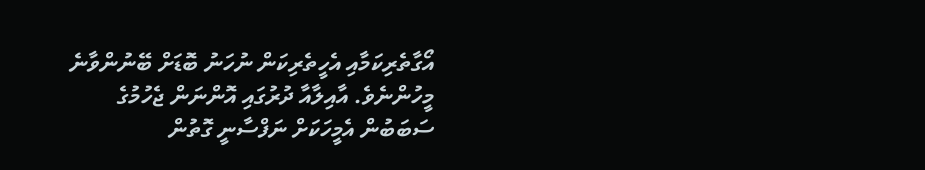އޯގާތެރިކަމާއި އެހީތެރިކަން ނުހަނު ބޮޑަށް ބޭނުންވާނެ މީހުންނެވެ. އާއިލާއާ ދުރުގައި އޮންނަން ޖެހުމުގެ ސަބަބުން އެމީހަކަށް ނަފްސާނީ ގޮތުން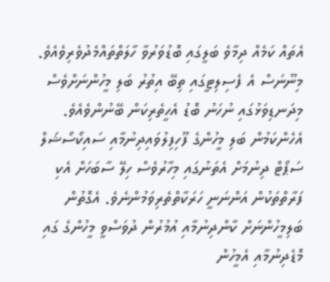އެތައް ކަމެއް ދިމާވެ ބަލީގައި ބޮޑުވަރުވާ ހާލަތްތައްމެދުވެރިވެއެވެ. މިނޫނަސް އެ ފެސިލިޓީގައި ތިބޭ އިތުރު ބަލި މީހުންނަށްވެސް މިދަނޑިވަޅުގައި ނުހަނު ބޮޑު އެހީތެރިކަން ބޭނުންވެއެވެ.
އެހެންކަމުން ބަލި މީހުންގެ ފޫހިފިލުވައިދިނުމާއި ސައިކޯސޯޝަލް ސަޕޯޓް ދިނުމަށް އެތަނުގައި މިހާރުވެސް ހިލޭ ސާބަހަށް އެކި ފަރާތްތަކުން އަންނަނީ ހަރަކާތްތެރިވަމުންނެވެ. އެގޮތުން ބަލިމީހުންނަށް ކާންދިނުމާއި އުމުރުން ދުވަސްވީ މީހުންގެ ގައި މޮޑެދިނުމާއި އެމީހުން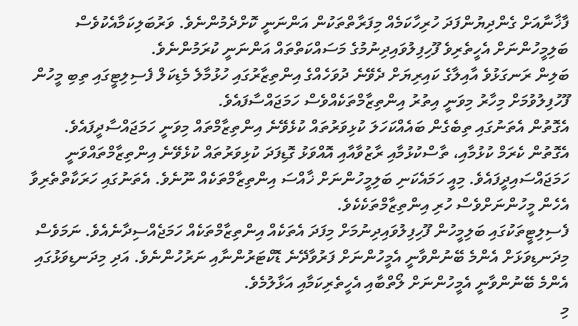ފާޚާނާއަށް ގެންދިޔުންފަދަ ހުރިހާކަމެއް މިފަރާތްތަކުން އަންނަނީ ކޮށްދެމުންނެވެ. ވަރުބަލިކަމާއެކުވެސް ބަލިމީހުންނަށް އެހީތެރިވެ ފޫހިފިލުވައިދިނުމުގެ މަސައްކަތްތައް އަންނަނީ ކުރަމުންނެވެ.
ބަލިން ރަނގަޅުވެ އާއިލާގެ ކައިރިޔަށް ދެވޭނެ ދުވަހެއްގެ އިންތިޒާރުގައި ހުޅުމާލެ މެޑިކަލް ފެސިލިޓީގައި ތިބި މީހުން ފޫހުފިލުވުމަށް މިހާރު މިވަނީ އިތުރު އިންތިޒާމްތަކެއްވެސް ހަމަޖައްސާފައެވެ.
އެގޮތުން އެތަނުގައި ތިބެގެން ބައެއްކަހަލަ ކުޅިވަރުތައް ކުޅެވޭނެ އިންތިޒާމްތައް މިވަނީ ހަމަޖައްސާދީފައެވެ. އެގޮތުން ކެރަމް ކުޅުމާއި، ތާސްކުޅުމާއި ރާޒުވާއާއި އޮއްވަޅު ގޮޑިފަދަ ކުޅިވަރުތައް ކުޅެވޭނެ އިންތިޒާމްތައްވަނީ ހަމަޖައްސައިދީފައެވެ. މިއީ ހަމައެކަނި ބަލިމީހުންނަށް ޚާއްސަ އިންތިޒާމްތަކެއް ނޫނެވެ. އެތަނުގައި ހަރަކާތްތެރިވާ އެހެން މީހުންނަށްވެސް ހުރި އިންތިޒާމްތަކެކެވެ.
ފެސިލިޓީތަކުގައި ބަލިމީހުން ފޫހިފިލުވައިދިނުމަށް މިފަދަ އެތަކެއް އިންތިޒާމްތަކެއް ހަމަޖެއްސިދާނެއެވެ. ނަމަވެސް މިދަނޑިވަޅަށް އެންމެ ބޭނުންވާނީ އެމީހުންނަށް ފަރުވާދޭނެ ޑޮކްޓަރުންނާއި ނަރުހުންނެވެ. އަދި މިދަނޑިވަޅުގައި އެންމެ ބޭނުންވާނީ އެމީހުންނަށް ލޯތްބާއި އެހީތެރިކަމާއި އަޅާލުމެވެ.
މި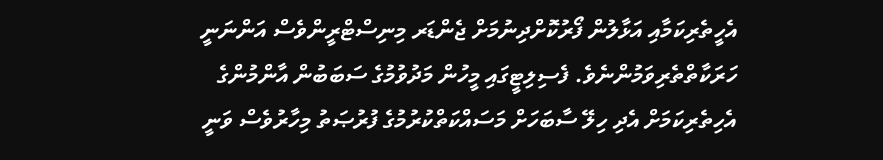އެހީތެރިކަމާއި އަޅާލުން ފޯރުކޮށްދިނުމަށް ޖެންޑަރ މިނިސްޓްރީންވެސް އަންނަނީ ހަރަކާތްތެރިވަމުންނެވެ. ފެސިލިޓީގައި މީހުން މަދުވުމުގެ ސަބަބުން އާންމުންގެ އެހިތެރިކަމަށް އެދި ހިލޭ ސާބަހަށް މަސައްކަތްކުރުމުގެ ފުރުޞަތު މިހާރުވެސް ވަނީ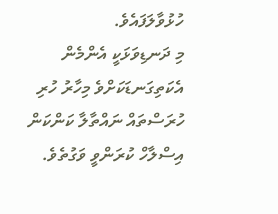ހުޅުވާލަފައެވެ.
މި ދަނޑިވަޅަކީ އެންމެން އެކަތިގަނޑަކަށްވެ މިހާރު ހުރި ހުރަސްތައް ނައްތާލާ ކަންކަން އިސްލާހް ކުރަންވީ ވަގުތެވެ.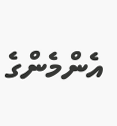އެންމެންގެ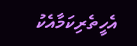އެހީތެރިކަމާއެކު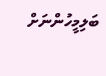ބަލިމީހުންނަށް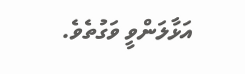އަޅާލަންވީ ވަގުތެވެ.